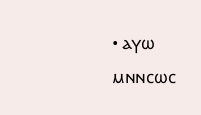• ⲁⲩⲱ ⲙⲛⲛⲥⲱⲥ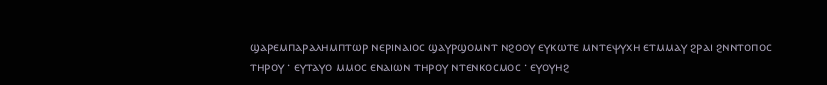ϣⲁⲣⲉⲙⲡⲁⲣⲁⲗⲏⲙⲡⲧⲱⲣ ⲛⲉⲣⲓⲛⲁⲓⲟⲥ ϣⲁⲩⲣϣⲟⲙⲛⲧ ⲛϩⲟⲟⲩ ⲉⲩⲕⲱⲧⲉ ⲙⲛⲧⲉⲯⲩⲭⲏ ⲉⲧⲙⲙⲁⲩ ϩⲣⲁⲓ ϩⲛⲛⲧⲟⲡⲟⲥ ⲧⲏⲣⲟⲩ · ⲉⲩⲧⲁⲩⲟ ⲙⲙⲟⲥ ⲉⲛⲁⲓⲱⲛ ⲧⲏⲣⲟⲩ ⲛⲧⲉⲛⲕⲟⲥⲙⲟⲥ · ⲉⲩⲟⲩⲏϩ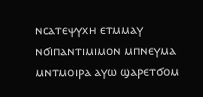ⲛⲥⲁⲧⲉⲯⲩⲭⲏ ⲉⲧⲙⲙⲁⲩ ⲛϭⲓⲡⲁⲛⲧⲓⲙⲓⲙⲟⲛ ⲙⲡⲛⲉⲩⲙⲁ ⲙⲛⲧⲙⲟⲓⲣⲁ ⲁⲩⲱ ϣⲁⲣⲉⲧϭⲟⲙ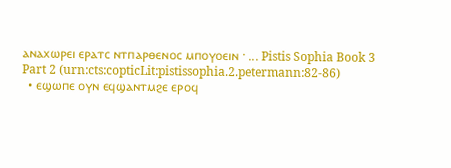ⲁⲛⲁⲭⲱⲣⲉⲓ ⲉⲣⲁⲧⲥ ⲛⲧⲡⲁⲣⲑⲉⲛⲟⲥ ⲙⲡⲟⲩⲟⲉⲓⲛ · ... Pistis Sophia Book 3 Part 2 (urn:cts:copticLit:pistissophia.2.petermann:82-86)
  • ⲉϣⲱⲡⲉ ⲟⲩⲛ ⲉϥϣⲁⲛⲧⲙϩⲉ ⲉⲣⲟϥ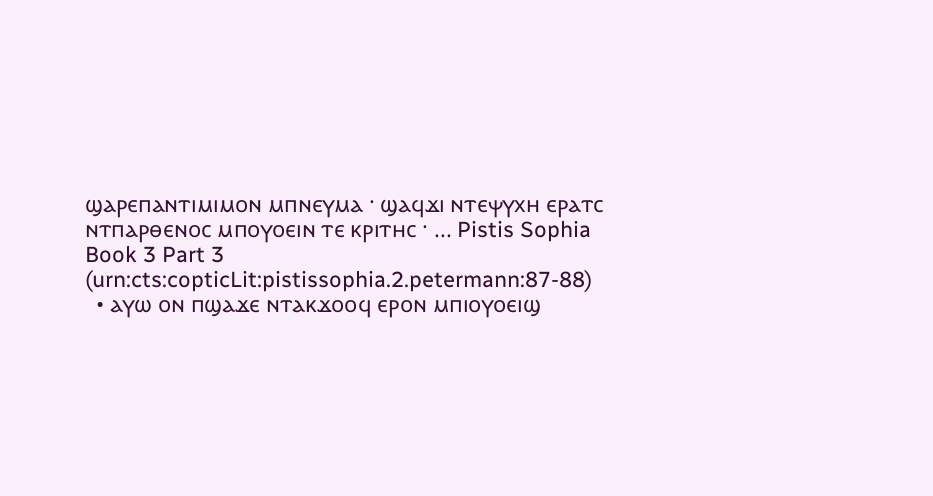ϣⲁⲣⲉⲡⲁⲛⲧⲓⲙⲓⲙⲟⲛ ⲙⲡⲛⲉⲩⲙⲁ · ϣⲁϥϫⲓ ⲛⲧⲉⲯⲩⲭⲏ ⲉⲣⲁⲧⲥ ⲛⲧⲡⲁⲣⲑⲉⲛⲟⲥ ⲙⲡⲟⲩⲟⲉⲓⲛ ⲧⲉ ⲕⲣⲓⲧⲏⲥ · ... Pistis Sophia Book 3 Part 3 (urn:cts:copticLit:pistissophia.2.petermann:87-88)
  • ⲁⲩⲱ ⲟⲛ ⲡϣⲁϫⲉ ⲛⲧⲁⲕϫⲟⲟϥ ⲉⲣⲟⲛ ⲙⲡⲓⲟⲩⲟⲉⲓϣ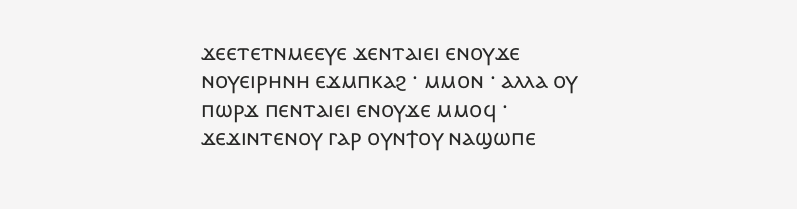ϫⲉⲉⲧⲉⲧⲛⲙⲉⲉⲩⲉ ϫⲉⲛⲧⲁⲓⲉⲓ ⲉⲛⲟⲩϫⲉ ⲛⲟⲩⲉⲓⲣⲏⲛⲏ ⲉϫⲙⲡⲕⲁϩ · ⲙⲙⲟⲛ · ⲁⲗⲗⲁ ⲟⲩ ⲡⲱⲣϫ ⲡⲉⲛⲧⲁⲓⲉⲓ ⲉⲛⲟⲩϫⲉ ⲙⲙⲟϥ · ϫⲉϫⲓⲛⲧⲉⲛⲟⲩ ⲅⲁⲣ ⲟⲩⲛϯⲟⲩ ⲛⲁϣⲱⲡⲉ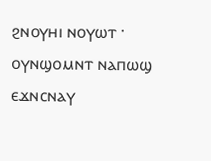ϩⲛⲟⲩⲏⲓ ⲛⲟⲩⲱⲧ · ⲟⲩⲛϣⲟⲙⲛⲧ ⲛⲁⲡⲱϣ ⲉϫⲛⲥⲛⲁⲩ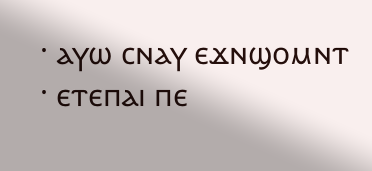· ⲁⲩⲱ ⲥⲛⲁⲩ ⲉϫⲛϣⲟⲙⲛⲧ · ⲉⲧⲉⲡⲁⲓ ⲡⲉ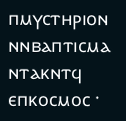ⲡⲙⲩⲥⲧⲏⲣⲓⲟⲛ ⲛⲛⲃⲁⲡⲧⲓⲥⲙⲁ ⲛⲧⲁⲕⲛⲧϥ ⲉⲡⲕⲟⲥⲙⲟⲥ ·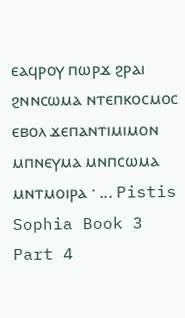ⲉⲁϥⲣⲟⲩ ⲡⲱⲣϫ ϩⲣⲁⲓ ϩⲛⲛⲥⲱⲙⲁ ⲛⲧⲉⲡⲕⲟⲥⲙⲟⲥ ⲉⲃⲟⲗ ϫⲉⲡⲁⲛⲧⲓⲙⲓⲙⲟⲛ ⲙⲡⲛⲉⲩⲙⲁ ⲙⲛⲡⲥⲱⲙⲁ ⲙⲛⲧⲙⲟⲓⲣⲁ · ... Pistis Sophia Book 3 Part 4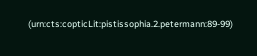(urn:cts:copticLit:pistissophia.2.petermann:89-99)